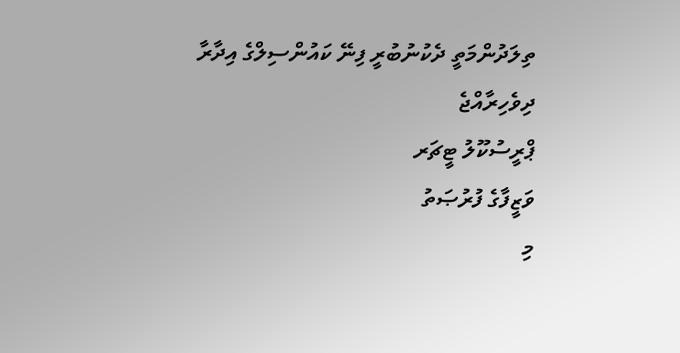ތިލަދުންމަތީ ދެކުނުބުރީ ފިނޭ ކައުންސިލްގެ އިދާރާ
ދިވެހިރާއްޖެ
ޕްރީސުކޫލު ޓީޗަރ
ވަޒީފާގެ ފުރުޞަތު
މި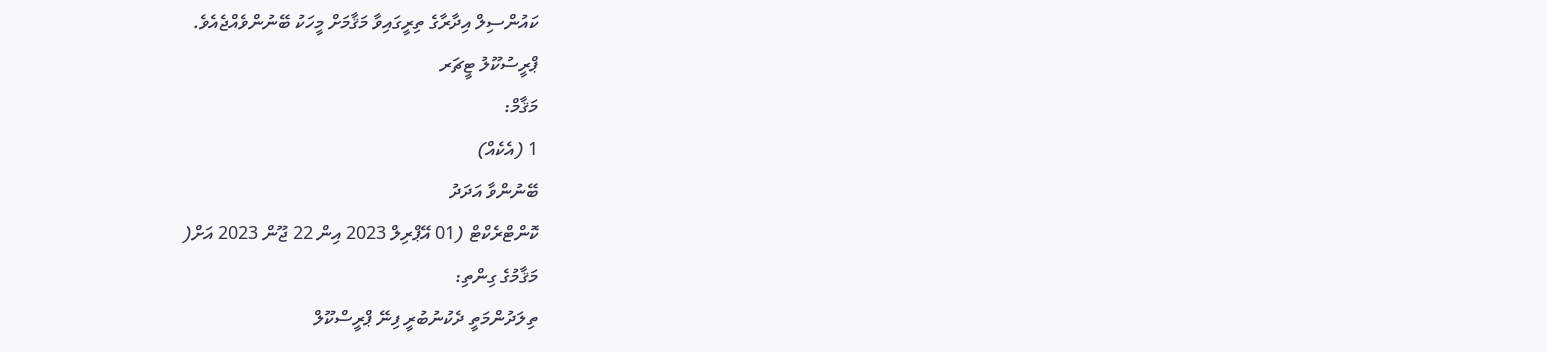ކައުންސިލް އިދާރާގެ ތިރީގައިވާ މަޤާމަށް މީހަކު ބޭނުންވެއްޖެއެވެ.
ޕްރީސުކޫލު ޓީޗަރ
މަޤާމް:
1 (އެކެއް)
ބޭނުންވާ އަދަދު
ކޮންޓްރެކްޓް (01 އޭޕްރިލް 2023 އިން 22 ޖޫން 2023 އަށް(
މަޤާމުގެ ގިންތި:
ތިލަދުންމަތީ ދެކުނުބުރީ ފިނޭ ޕްރީސްކޫލް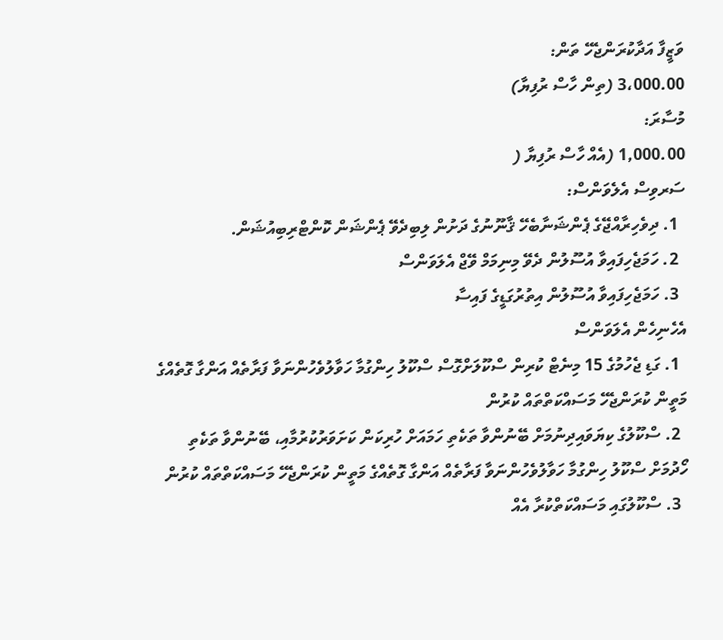ވަޒީފާ އަދާކުރަންޖެހޭ ތަން:
3،000.00 (ތިން ހާސް ރުފިޔާ)
މުސާރަ:
1,000.00 (އެއް ހާސް ރުފިޔާ (
ސަރވިސް އެލެވަންސް:
  1. ދިވެހިރާއްޖޭގެ ޕެންޝަނާބެހޭ ޤާނޫނުގެ ދަށުން ލިބިދެވޭ ޕެންޝަން ކޮންޓްރިބިއުޝަން.
  2. ހަމަޖެހިފައިވާ އުސޫލުން ދެވޭ މިނިމަމް ވޭޖް އެލަވަންސް
  3. ހަމަޖެހިފައިވާ އުސޫލުން އިތުރުގަޑީގެ ފައިސާ
އެހެނިހެން އެލަވަންސް
  1. ގަޑި ޖެހުމުގެ 15 މިނެޓް ކުރިން ސްކޫލަށްގޮސް ސްކޫލު ހިންގުމާ ހަވާލުވެހުންނަވާ ފަރާތެއް އަންގާ ގޮތެއްގެ މަތީން ކުރަންޖެހޭ މަސައްކަތްތައް ކުރުން
  2. ސްކޫލުގެ ކިޔަވައިދިނުމަށް ބޭނުންވާ ތަކެތި ހަމައަށް ހުރިކަން ކަށަވަރުކުރުމާއި، ބޭނުންވާ ތަކެތި ހޯދުމަށް ސްކޫލު ހިންގުމާ ހަވާލުވެހުންނަވާ ފަރާތެއް އަންގާ ގޮތެއްގެ މަތީން ކުރަންޖެހޭ މަސައްކަތްތައް ކުރުން
  3. ސްކޫލުގައި މަސައްކަތްކުރާ އެއް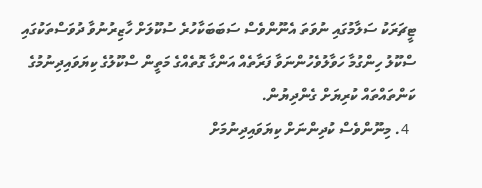ޓީޗަރަކު ސަލާމުގައި ނުވަތަ އެނޫންވެސް ސަބަބަކާހުރެ ސުކޫލަށް ހާޒިރުނުވާ ދުވަސްތަކުގައި ސްކޫލު ހިންގުމާ ހަވާލުވެހުންނަވާ ފަރާތެއް އަންގާ ގޮތެއްގެ މަތީން ސްކޫލުގެ ކިޔަވައިދިނުމުގެ ކަންތައްތައް ކުރިޔަށް ގެންދިޔުން.
  4. މިނޫންވެސް ކުދިންނަށް ކިޔަވައިދިނުމަށް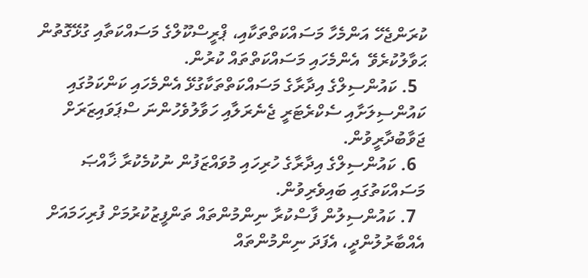ކުރަންޖެހޭ އަންމެހާ މަސައްކަތްތަކާއި، ޕްރީސްކޫލްގެ މަސައްކަތާއި ގުޅޭގޮތުން ޙަވާލުކުރެވޭ  އެންމެހައި މަސައްކަތްތައް ކުރުން.
  5. ކައުންސިލްގެ އިދާރާގެ މަސައްކަތްތަކާގުޅޭ އެންމެހައި ކަންކަމުގައި ކައުންސިލަށާއި ސެކްރެޓަރީ ޖެނެރަލާއި ހަވާލުވެހުންނަ ސްޕަވައިޒަރަށް ޖަވާބުދާރީވުން.
  6. ކައުންސިލްގެ އިދާރާގެ ހުރިހައި މުވައްޒަފުން ނުކުމެކުރާ ޚާއްޞަ މަސައްކަތުގައި ބައިވެރިވުން.
  7. ކައުންސިލުން ފާސްކުރާ ނިންމުންތައް ތަންފީޒުކުރުމަށް ފުރިހަމައަށް އެއްބާރުލުންދީ، އެފަދަ ނިންމުންތައް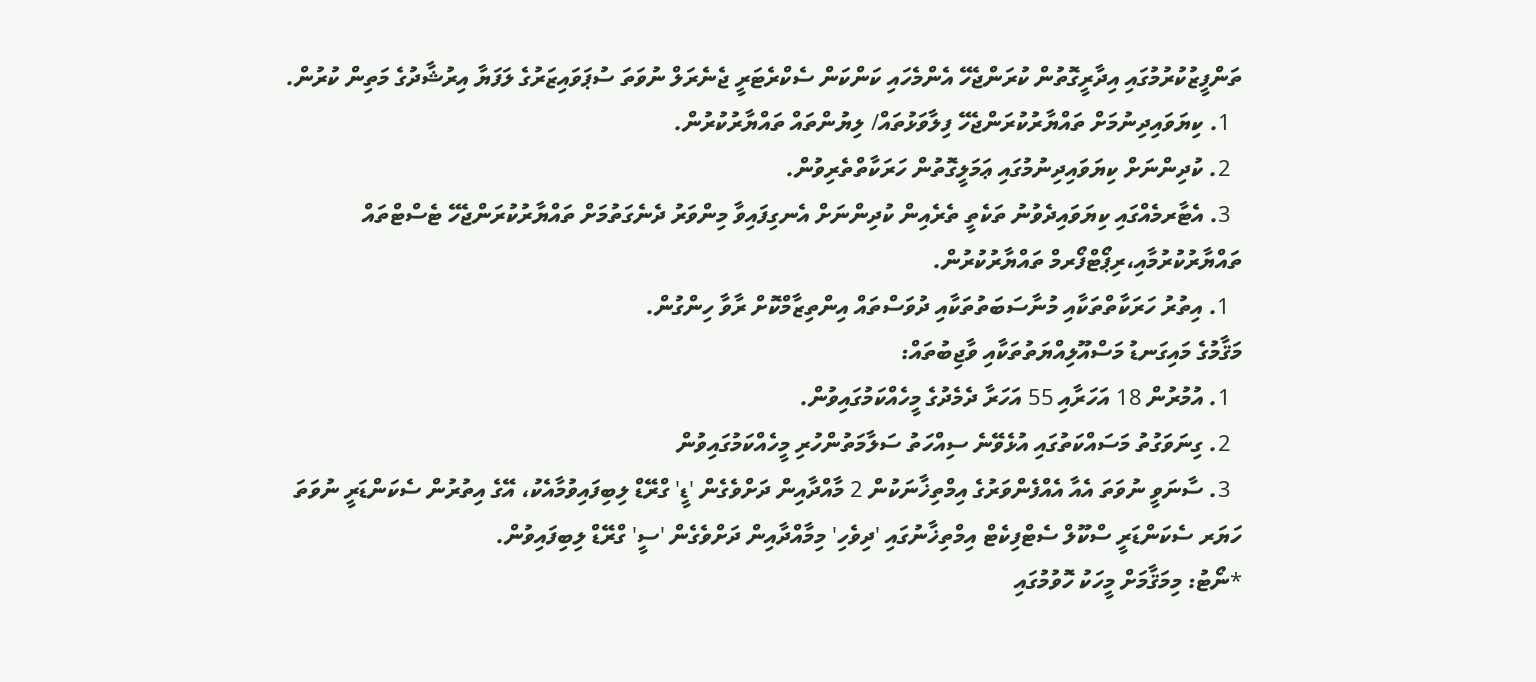ތަންފީޒުކުރުމުގައި އިދާރީގޮތުން ކުރަންޖެހޭ އެންމެހައި ކަންކަން ސެކްރެޓަރީ ޖެނެރަލް ނުވަތަ ސުޕަވައިޒަރުގެ ލަފަޔާ އިރުޝާދުގެ މަތިން ކުރުން.
  1. ކިޔަވައިދިނުމަށް ތައްޔާރުކުރަންޖެހޭ ފިލާވަޅުތައް/ ލިޔުންތައް ތައްޔާރުކުރުން.
  2. ކުދިންނަށް ކިޔަވައިދިނުމުގައި ޢަމަލީގޮތުން ހަރަކާތްތެރިވުން.
  3. އެޓާރމެއްގައި ކިޔަވައިދެވުނު ތަކެތީ ތެރެއިން ކުދިންނަށް އެނގިފައިވާ މިންވަރު ދެނެގަތުމަށް ތައްޔާރުކުރަންޖެހޭ ޓެސްޓްތައް ތައްޔާރުކުރުމާއި،ރިޕޯޓްފޯރމް ތައްޔާރުކުރުން.
  1. އިތުރު ހަރަކާތްތަކާއި މުނާސަބަތުތަކާއި ދުވަސްތައް އިންތިޒާމްކޮށް ރާވާ ހިންގުން.
މަޤާމުގެ މައިގަނޑު މަސްއޫލިއްޔަތުތަކާއި ވާޖިބުތައް:
  1. އުމުރުން 18 އަހަރާއި 55 އަހަރާ ދެމެދުގެ މީހެއްކަމުގައިވުން.
  2. ގިނަވަގުތު މަސައްކަތުގައި އުޅެވޭނެ ސިއްހަތު ސަލާމަތުންހުރި މީހެއްކަމުގައިވުން
  3. ސާނަވީ ނުވަތަ އެއާ އެއްފެންވަރުގެ އިމްތިޚާނަކުން 2 މާއްދާއިން ދަށްވެގެން 'ޑީ' ގްރޭޑް ލިބިފައިވުމާއެކު، އޭގެ އިތުރުން ސެކަންޑަރީ ނުވަތަ ހަޔަރ ސެކަންޑަރީ ސްކޫލް ސެޓްފިކެޓް އިމްތިޚާނުގައި 'ދިވެހި' މިމާއްދާއިން ދަށްވެގެން 'ސީ' ގްރޭޑް ލިބިފައިވުން.
*ނޯޓު: މިމަޤާމަށް މީހަކު ހޮވުމުގައި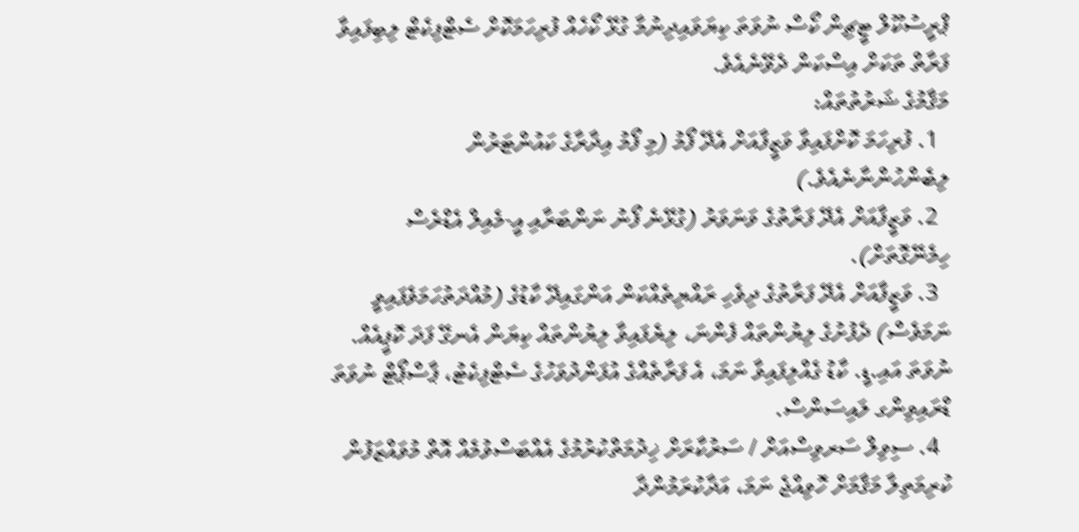ޕްރީސުކޫލް ޓީޗިން ކޯސް ނުވަތަ ކިޔަވައިދިނުމާ ގުޅޭ ކޯހެއް ފުރިހަމަކޮށް ސެޓްފިކެޓް ލިބިފައިވާ ފަރާތް ތަކަށް އިސްކަން ދެވޭނެއެވެ.
މަޤާމުގެ ޝަރުތުތައް:
  1. ފުރިހަމަ ކޮށްފައިވާ ވަޒީފާއަށް އެދޭ ފޯމު (މި ފޯމު އިދާރާގެ ކައުންޓަރުން ލިބެންހުންނާނެއެވެ.)
  2. ވަޒީފާއަށް އެދޭ ފަރާތުގެ ވަނަވަރު (ގުޅޭނެ ފޯނު ނަންބަރާއި އީ-މެއިލް އެޑްރެސް ހިމެނޭގޮތަށް).
  3. ވަޒީފާއަށް އެދޭ ފަރާތުގެ ދިވެހި ރައްޔިތެއްކަން އަންގައިދޭ ކާޑުގެ (މުއްދަތުހަމަވެފައިވީ ނަމަވެސް) ދެފުށުގެ ލިޔުންތައް ފެންނަ، ލިޔެފައިވާ ލިޔުންތައް ކިޔަން އެނގޭ ފަދަ ކޮޕީއެއް. ނުވަތަ އައި.ޑީ. ކާޑު ގެއްލިފައިވާ ނަމަ، އެ ފަރާތެއްގެ އުފަންދުވަހުގެ ސެޓްފިކެޓު، ޕާސްޕޯޓް ނުވަތަ ޑްރައިވިންގ ލައިސަންސް.
  4. ސިވިލް ސަރވިސްއަށް / ސަރުކާރަށް ޚިދުމަތްކުރުމުގެ އެއްބަސްވުމެއް އޮތް މުވައްޒަފުން ކުރިމަތިލާ މަޤާމަށް ހޮވިއްޖެ ނަމަ، އަދާކުރަމުންދާ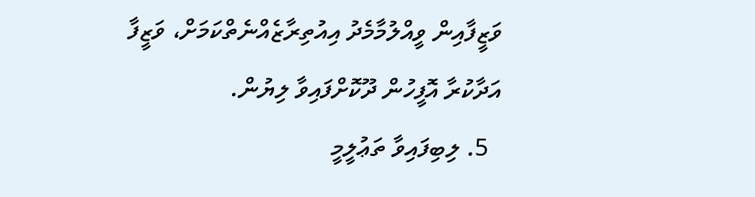ވަޒީފާއިން ވީއްލުމާމެދު އިއުތިރާޒެއްނެތްކަމަށް، ވަޒީފާ އަދާކުރާ އޮފީހުން ދޫކޮށްފައިވާ ލިޔުން.
  5. ލިބިފައިވާ ތަޢުލީމީ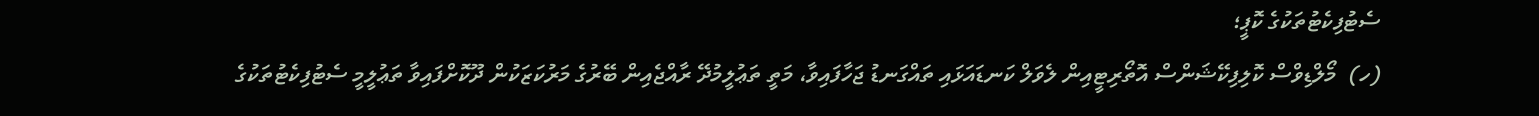ސެޓުފިކެޓުތަކުގެ ކޮޕީ؛
(ހ)  މޯލްޑިވްސް ކޮލިފިކޭޝަންސް އޮތޯރިޓީއިން ލެވަލް ކަނޑައަޅައި ތައްގަނޑު ޖަހާފައިވާ، މަތީ ތަޢުލީމުދޭ ރާއްޖެއިން ބޭރުގެ މަރުކަޒަކުން ދޫކޮށްފައިވާ ތަޢުލީމީ ސެޓުފިކެޓުތަކުގެ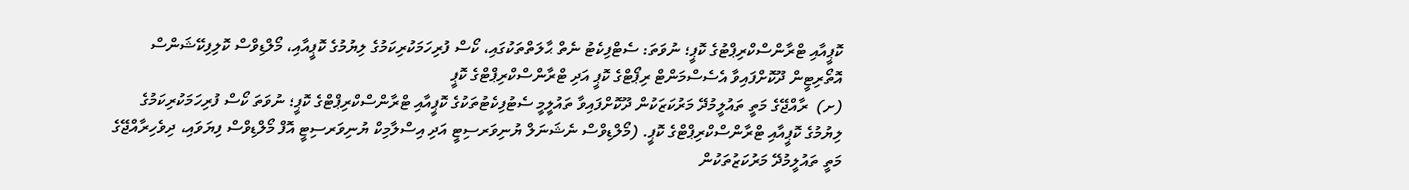ކޮޕީއާއި ޓްރާންސްކްރިޕްޓުގެ ކޮޕީ؛ ނުވަތަ: ސެޓްފިކެޓު ނެތް ޙާލަތްތަކުގައި، ކޯސް ފުރިހަމަކުރިކަމުގެ ލިޔުމުގެ ކޮޕީއާއި، މޯލްޑިވްސް ކޮލިފިކޭޝަންސް އޮތޯރިޓީން ދޫކޮށްފައިވާ އެސެސްމަންޓް ރިޕޯޓްގެ ކޮޕީ އަދި ޓްރާންސްކްރިޕްޓްގެ ކޮޕީ
(ށ)  ރާއްޖޭގެ މަތީ ތައުލީމުދޭ މަރުކަޒަކުން ދޫކޮށްފައިވާ ތައުލީމީ ސެޓުފިކެޓުތަކުގެ ކޮޕީއާއި ޓްރާންސްކްރިޕްޓްގެ ކޮޕީ؛ ނުވަތަ ކޯސް ފުރިހަމަކުރިކަމުގެ ލިޔުމުގެ ކޮޕީއާއި ޓްރާންސްކްރިޕްޓްގެ ކޮޕީ. (މޯލްޑިވްސް ނެޝަނަލް ޔުނިވަރސިޓީ އަދި އިސްލާމިކް ޔުނިވަރސިޓީ އޮފް މޯލްޑިވްސް ފިޔަވައި، ދިވެހިރާއްޖޭގެ މަތީ ތައުލީމުދޭ މަރުކަޒުތަކުން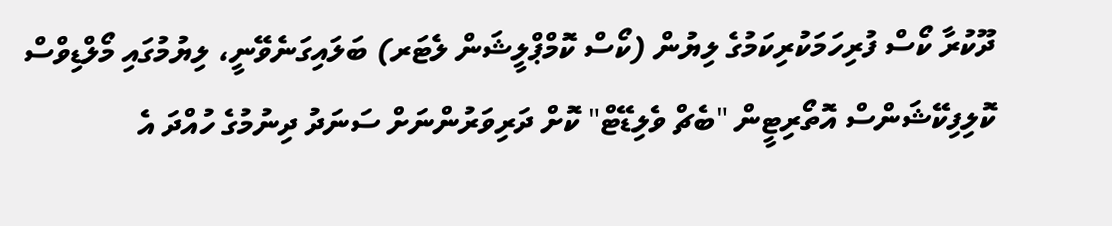ދޫކުރާ ކޯސް ފުރިހަމަކުރިކަމުގެ ލިޔުން (ކޯސް ކޮމްޕްލީޝަން ލެޓަރ) ބަލައިގަނެވޭނީ، ލިޔުމުގައި މޯލްޑިވްސް ކޮލިފިކޭޝަންސް އޮތޯރިޓީން "ބެޗް ވެލިޑޭޓް" ކޮށް ދަރިވަރުންނަށް ސަނަދު ދިނުމުގެ ހުއްދަ އެ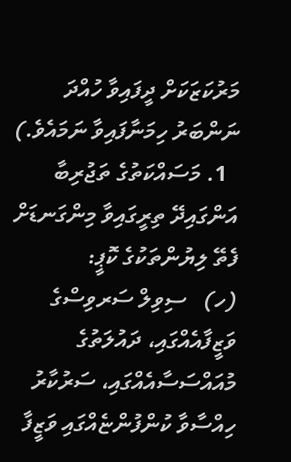މަރުކަޒަކަށް ދީފައިވާ ހުއްދަ ނަންބަރު ހިމަނާފައިވާ ނަމައެވެ.)
  1. މަސައްކަތުގެ ތަޖުރިބާ އަންގައިދޭ ތިރީގައިވާ މިންގަނޑަށް ފެތޭ ލިޔުންތަކުގެ ކޮޕީ:
(ހ)   ސިވިލް ސަރވިސްގެ ވަޒީފާއެއްގައި، ދައުލަތުގެ މުއައްސަސާއެއްގައި، ސަރުކާރު ހިއްސާވާ ކުންފުންޏެއްގައި ވަޒީފާ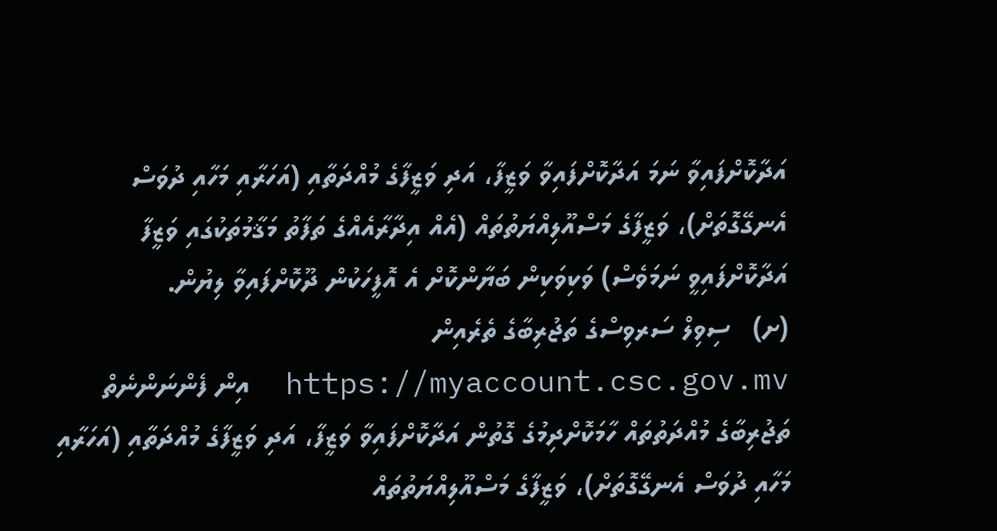އަދާކޮށްފައިވާ ނަމަ އަދާކޮށްފައިވާ ވަޒީފާ، އަދި ވަޒީފާގެ މުއްދަތާއި (އަހަރާއި މަހާއި ދުވަސް އެނގޭގޮތަށް)، ވަޒީފާގެ މަސްއޫލިއްޔަތުތައް (އެއް އިދާރާއެއްގެ ތަފާތު މަޤާމުތަކުގައި ވަޒީފާ އަދާކޮށްފައިވީ ނަމަވެސް) ވަކިވަކިން ބަޔާންކޮށް އެ އޮފީހަކުން ދޫކޮށްފައިވާ ލިޔުން.
(ށ)   ސިވިލް ސަރވިސްގެ ތަޖުރިބާގެ ތެރެއިން https://myaccount.csc.gov.mv  އިން ފެންނަންނެތް ތަޖުރިބާގެ މުއްދަތުތައް ހާމަކޮށްދިމުގެ ގޮތުން އަދާކޮށްފައިވާ ވަޒީފާ، އަދި ވަޒީފާގެ މުއްދަތާއި (އަހަރާއި މަހާއި ދުވަސް އެނގޭގޮތަށް)، ވަޒީފާގެ މަސްއޫލިއްޔަތުތައް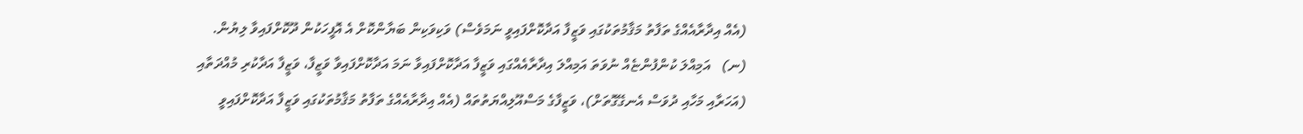(އެއް އިދާރާއެއްގެ ތަފާތު މަޤާމުތަކުގައި ވަޒީފާ އަދާކޮށްފައިވީ ނަމަވެސް) ވަކިވަކިން ބަޔާންކޮށް އެ އޮފީހަކުން ދޫކޮށްފައިވާ ލިޔުން.
(ނ)   އަމިއްލަ ކުންފުންޏެއް ނުވަތަ އަމިއްލަ އިދާރާއެއްގައި ވަޒީފާ އަދާކޮށްފައިވާ ނަމަ އަދާކޮށްފައިވާ ވަޒީފާ، ވަޒީފާ އަދާކުރި މުއްދަތާއި (އަހަރާއި މަހާއި ދުވަސް އެނގޭގޮތަށް)، ވަޒީފާގެ މަސްއޫލިއްޔަތުތައް (އެއް އިދާރާއެއްގެ ތަފާތު މަޤާމުތަކުގައި ވަޒީފާ އަދާކޮށްފައިވީ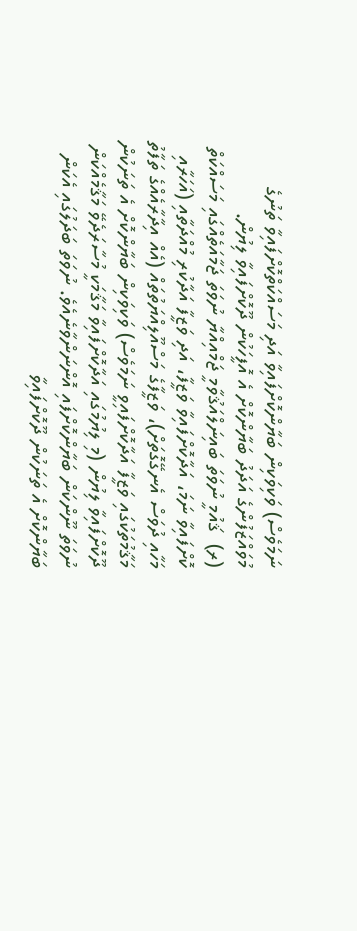ނަމަވެސް) ވަކިވަކިން ބަޔާންކޮށްފައިވާ އަދި މަސައްކަތްކޮށްފައިވާ ތަނުގެ މުވައްޒަފުންގެ އަދަދު ބަޔާންކޮށް އެ އޮފީހަކުން ދޫކޮށްފައިވާ ލިޔުން.
(ރ)  ޤައުމީ ނުވަތަ ބައިނަލްއަޤުވާމީ ޖަމްއިއްޔާ ނުވަތަ ޖަމާއަތެއްގައި މަސައްކަތް ކޮށްފައިވާ ނަމަ، އަދާކޮށްފައިވާ ވަޒީފާ، އަދި ވަޒީފާ އަދާކުރި މުއްދަތާއި (އަހަރާއި މަހާއި ދުވަސް އެނގޭގޮތަށް)، ވަޒީފާގެ މަސްއޫލިއްޔަތުތައް (އެއް އިދާރާއެއްގެ ތަފާތު މަޤާމުތަކުގައި ވަޒީފާ އަދާކޮށްފައިވީ ނަމަވެސް) ވަކިވަކިން ބަޔާންކޮށް އެ ތަނަކުން ދޫކޮށްފައިވާ ލިޔުން (މި ލިޔުމުގައި އަދާކޮށްފައިވާ މަޤާމަކީ މުސާރަދެވޭ މަޤާމެއްކަން ނުވަތަ ނޫންކަން ބަޔާންކޮށްފައި އޮންނަންވާނެއެވެ. ނުވަތަ ބަދަލުގައި އެކަން ބަޔާންކޮށް އެ ތަނަކުން ދޫކޮށްފައިވާ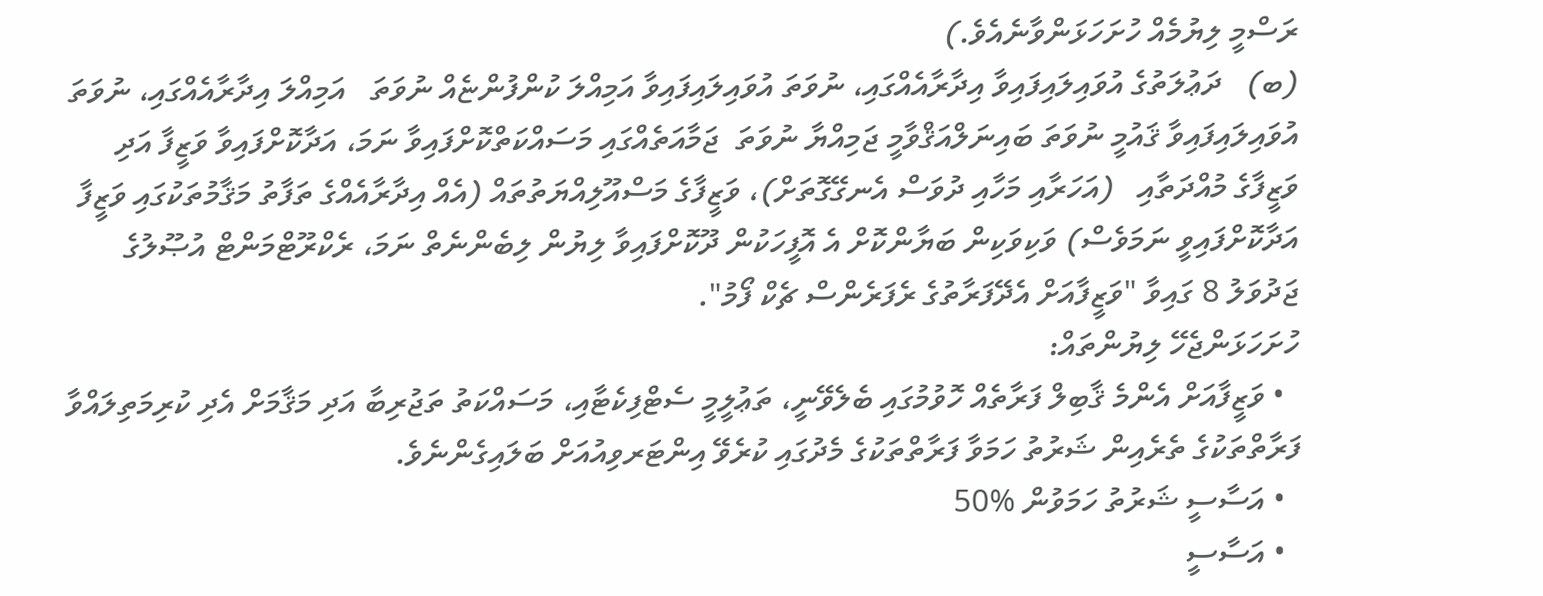ރަސްމީ ލިޔުމެއް ހުށަހަޅަންވާނެއެވެ.)
(ބ)   ދަޢުލަތުގެ އުވައިލައިފައިވާ އިދާރާއެއްގައި، ނުވަތަ އުވައިލައިފައިވާ އަމިއްލަ ކުންފުންޏެއް ނުވަތަ   އަމިއްލަ އިދާރާއެއްގައި، ނުވަތަ އުވައިލައިފައިވާ ޤައުމީ ނުވަތަ ބައިނަލްއަޤްވާމީ ޖަމިއްޔާ ނުވަތަ  ޖަމާއަތެއްގައި މަސައްކަތްކޮށްފައިވާ ނަމަ، އަދާކޮށްފައިވާ ވަޒީފާ އަދި ވަޒީފާގެ މުއްދަތާއި   (އަހަރާއި މަހާއި ދުވަސް އެނގޭގޮތަށް)، ވަޒީފާގެ މަސްއޫލިއްޔަތުތައް (އެއް އިދާރާއެއްގެ ތަފާތު މަޤާމުތަކުގައި ވަޒީފާ އަދާކޮށްފައިވީ ނަމަވެސް) ވަކިވަކިން ބަޔާންކޮށް އެ އޮފީހަކުން ދޫކޮށްފައިވާ ލިޔުން ލިބެންނެތް ނަމަ، ރެކްރޫޓްމަންޓް އުޞޫލުގެ ޖަދުވަލު 8 ގައިވާ "ވަޒީފާއަށް އެދޭފަރާތުގެ ރެފަރެންސް ޗެކް ފޯމު".
ހުށަހަޅަންޖެހޭ ލިޔުންތައް:
  • ވަޒީފާއަށް އެންމެ ޤާބިލް ފަރާތެއް ހޮވުމުގައި ބެލެވޭނީ، ތަޢުލީމީ ސެޓްފިކެޓާއި، މަސައްކަތު ތަޖުރިބާ އަދި މަޤާމަށް އެދި ކުރިމަތިލައްވާ ފަރާތްތަކުގެ ތެރެއިން ޝަރުތު ހަމަވާ ފަރާތްތަކުގެ މެދުގައި ކުރެވޭ އިންޓަރވިއުއަށް ބަލައިގެންނެވެ.
  • އަސާސީ ޝަރުތު ހަމަވުން %50
  • އަސާސީ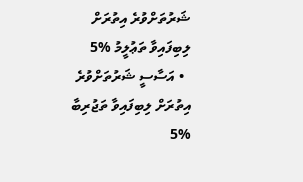ޝަރުތަށްވުރެ އިތުރަށް ލިބިފައިވާ ތަޢުލީމު %5
  • އަސާސީ ޝަރުތަށްވުރެ އިތުރަށް ލިބިފައިވާ ތަޖުރިބާ %5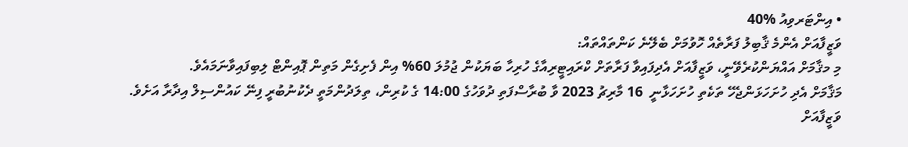• އިންޓަރވިއު %40
ވަޒީފާއަށް އެންމެ ޤާބިލު ފަރާތެއް ހޮވުމަށް ބެލޭނެ ކަންތައްތައް:
މި މޤާމަށް އައްޔަންކުރެވޭނީ، ވަޒީފާއަށް އެދިފައިވާ ފަރާތަށް ކްރައިޓީރިއާގެ ހުރިހާ ބަޔަކުން ޖުމުލަ 60% އިން ފެށިގެން މަތިން ޕޮއިންޓް ލިބިފައިވާނަމައެވެ.
މަޤާމަށް އެދި ހުށަހަޅަންޖެހޭ ތަކެތި ހުށަހަޅާނީ  16 މާރިޗު 2023 ވާ ބުރާސްފަތި ދުވަހުގެ 14:00 ގެ ކުރިން، ތިލަދުންމަތީ ދެކުނުބުރީ ފިނޭ ކައުންސިލް އިދާރާ އަށެވެ. ވަޒީފާއަށް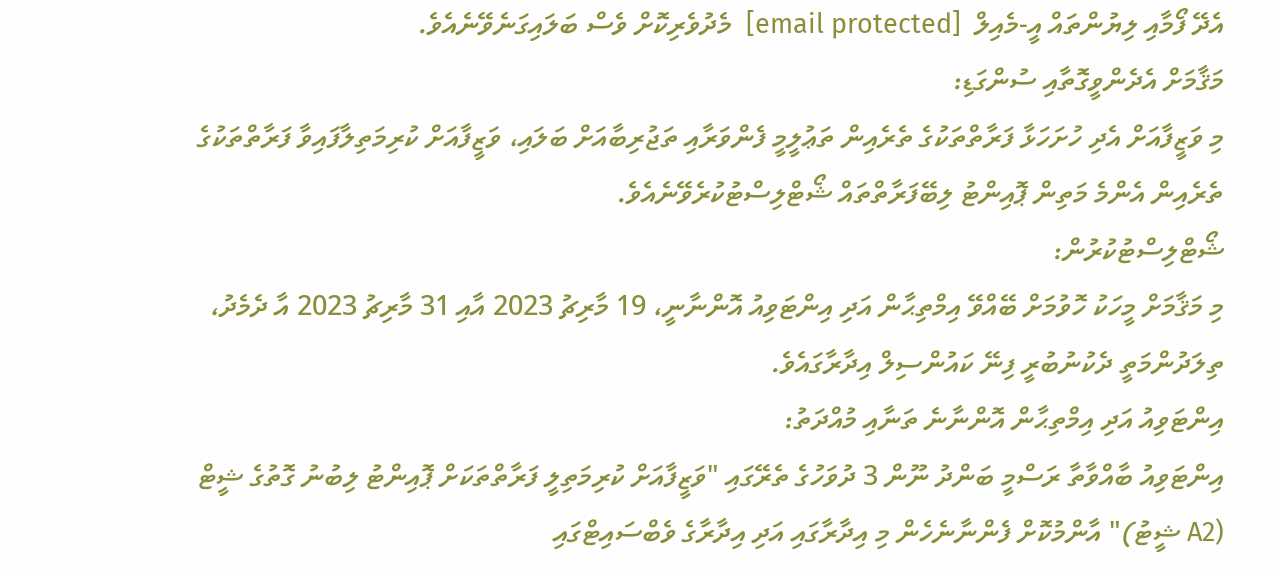އެދޭ ފޯމާއި ލިޔުންތައް އީ-މެއިލް  [email protected]  މެދުވެރިކޮށް ވެސް ބަލައިގަނެވޭނެއެވެ.
މަޤާމަށް އެދެންވީގޮތާއި ސުންގަޑި:
މި ވަޒީފާއަށް އެދި ހުށަހަޅާ ފަރާތްތަކުގެ ތެރެއިން ތަޢުލީމީ ފެންވަރާއި ތަޖުރިބާއަށް ބަލައި، ވަޒީފާއަށް ކުރިމަތިލާފައިވާ ފަރާތްތަކުގެ ތެރެއިން އެންމެ މަތިން ޕޮއިންޓު ލިބޭފަރާތްތައް ޝޯޓްލިސްޓުކުރެވޭނެއެވެ.
ޝޯޓްލިސްޓުކުރުން:
މި މަޤާމަށް މީހަކު ހޮވުމަށް ބޭއްވޭ އިމްތިޙާން އަދި އިންޓަވިއު އޮންނާނީ، 19 މާރިޗު 2023 އާއި 31 މާރިޗު 2023 އާ ދެމެދު، ތިލަދުންމަތީ ދެކުނުބުރީ ފިނޭ ކައުންސިލް އިދާރާގައެވެ.
އިންޓަވިއު އަދި އިމްތިޙާން އޮންނާނެ ތަނާއި މުއްދަތު:
އިންޓަވިއު ބާއްވާތާ ރަސްމީ ބަންދު ނޫން 3 ދުވަހުގެ ތެރޭގައި "ވަޒީފާއަށް ކުރިމަތިލީ ފަރާތްތަކަށް ޕޮއިންޓު ލިބުނު ގޮތުގެ ޝީޓް (A2 ޝީޓު)" އާންމުކޮށް ފެންނާނެހެން މި އިދާރާގައި އަދި އިދާރާގެ ވެބްސައިޓްގައި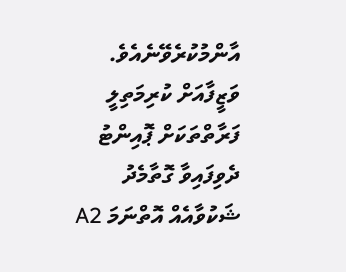އާންމުކުރެވޭނެއެވެ. ވަޒީފާއަށް ކުރިމަތިލީ ފަރާތްތަކަށް ޕޮއިންޓު ދެވިފައިވާ ގޮތާމެދު ޝަކުވާއެއް އޮތްނަމަ A2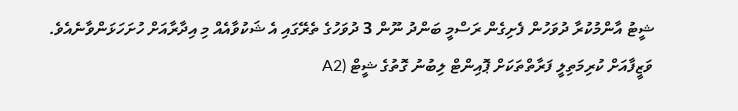ޝީޓު އާންމުކުރާ ދުވަހުން ފެށިގެން ރަސްމީ ބަންދު ނޫން 3 ދުވަހުގެ ތެރޭގައި އެ ޝަކުވާއެއް މި އިދާރާއަށް ހުށަހަޅަންވާނެއެވެ.
ވަޒީފާއަށް ކުރިމަތިލީ ފަރާތްތަކަށް ޕޮއިންޓް ލިބުނު ގޮތުގެ ޝީޓް (A2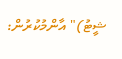ޝީޓު)" އާންމުކުރުން: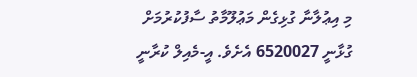މި އިޢުލާނާ ގުޅިގެން މަޢުލޫމާތު ސާފުކުރުމަށް ގުޅާނީ 6520027 އެށެވެ. އީ-މެއިލް ކުރާނީ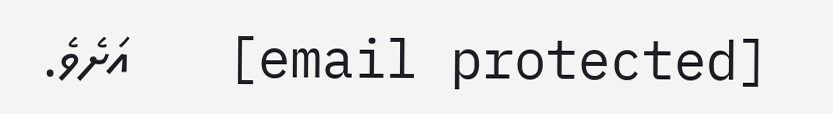[email protected]   އަށެވެ.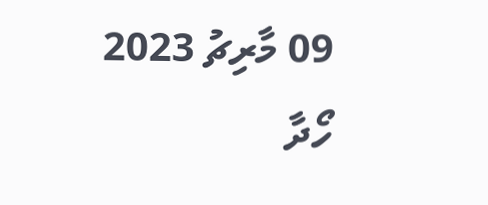09 މާރިޗު 2023
ހޯދާ